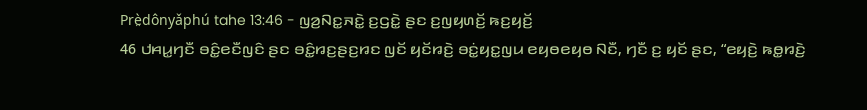Prè̤dônyǎphú tahe 13:46 - ꤜꤤ꤬ꤡꤢ꤭ꤏꤢꤧ꤭ ꤢ꤬ꤞꤢꤧ꤭ ꤔꤢ ꤢ꤬ꤜꤟꤛꤢꤩ꤬ ꤒꤢ꤬ꤟꤢꤩ꤬
46 ꤓꤌꤣ꤭ꤚꤢꤪ ꤋꤢꤨ꤭ꤕꤢꤪꤜꤢꤨ ꤔꤢ ꤋꤢꤨ꤭ꤙꤢ꤬ꤔꤢ꤬ꤙꤢ ꤜꤢꤩ ꤟꤢꤩꤙꤢꤧ꤬ ꤋꤢꤦ꤭ꤟꤢ꤭ꤜꤣ ꤕꤟꤥꤕꤟꤥ ꤡꤢꤪ, ꤚꤢꤪ ꤢ꤬ ꤟꤢꤩ ꤔꤢ, “ꤕꤟꤢꤧ꤬ ꤒꤥ꤭ꤙꤢꤧ꤬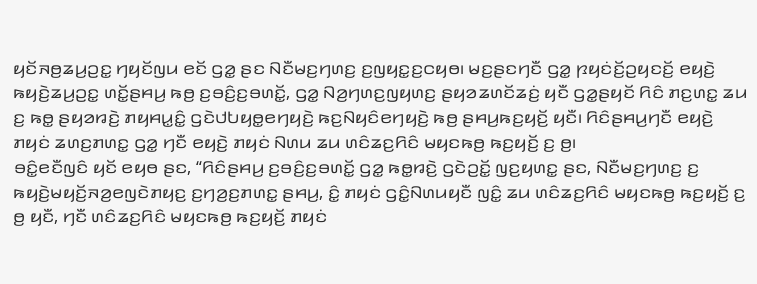ꤟꤢꤩꤏꤥ꤬ꤘꤣ꤬ꤑꤢ꤭ ꤚꤟꤢꤩꤜꤣ ꤕꤢꤩ ꤞꤤ꤭ ꤔꤢ ꤡꤢꤪꤗꤢ꤬ꤚꤛꤢ꤬ ꤢ꤬ꤜꤟꤢ꤭ꤢ꤬ꤍꤟꤥ꤯ ꤗꤢ꤬ꤔꤢꤚꤢꤪ ꤞꤤ꤭ ꤐꤟꤢꤦꤢꤩ꤬ꤑꤟꤢꤢꤩ꤬ ꤕꤟꤢꤧ꤬ ꤒꤟꤢꤧ꤬ꤘꤣ꤬ꤑꤢ꤭ ꤛꤢꤩ꤭ꤔꤌꤣ꤬ ꤒꤥ꤬ ꤢ꤬ꤋꤢꤨ꤬ꤢ꤬ꤋꤛꤢꤩ꤭, ꤞꤤ꤭ ꤡꤤ꤬ꤚꤛꤢ꤬ꤜꤟꤛꤢ꤬ ꤔꤟꤤꤘꤛꤢꤩꤘꤢꤦ꤬ ꤟꤢꤪ ꤞꤤ꤭ꤔꤟꤢꤩ ꤖꤢꤨ ꤊꤢ꤬ꤛꤢ꤭ ꤘꤣ ꤢ꤬ ꤒꤥ꤭ ꤔꤟꤤꤙꤢꤧ꤬ ꤊꤟꤌꤣ꤭ꤢꤨ꤭ ꤞꤢꤧꤓꤝꤟꤥ꤭ꤕꤚꤟꤢꤧ꤬ ꤒꤢ꤬ꤡꤟꤢꤨꤕꤚꤟꤢꤧ꤬ ꤒꤥ꤬ ꤔꤌꤣ꤬ꤒꤢ꤬ꤟꤢꤩ꤬ ꤟꤢꤪ꤯ ꤖꤢꤨꤔꤌꤣ꤬ꤚꤢꤪ ꤕꤟꤢꤧ꤬ ꤊꤟꤢꤦ ꤘꤛꤢ꤬ꤊꤛꤢ꤭ ꤞꤤ꤭ ꤚꤢꤪ ꤕꤟꤢꤧ꤬ ꤊꤟꤢꤦ ꤡꤛꤣ ꤘꤣ ꤛꤢꤨꤘꤢ꤬ꤖꤢꤨ ꤗꤟꤢꤒꤥ꤬ ꤒꤢ꤬ꤟꤢꤩ꤬ ꤢ꤬ ꤥ꤬꤯
ꤋꤢꤨ꤭ꤕꤢꤪꤜꤢꤨ ꤟꤢꤩ ꤕꤟꤥ ꤔꤢ, “ꤖꤢꤨꤔꤌꤣ꤬ ꤢ꤬ꤋꤢꤨ꤬ꤢ꤬ꤋꤛꤢꤩ꤭ ꤞꤤ꤭ ꤒꤥ꤭ꤙꤢꤧ꤬ ꤞꤢꤧꤑꤢꤩ꤭ ꤜꤢ꤬ꤟꤛꤢ꤭ ꤔꤢ, ꤡꤢꤪꤗꤢ꤬ꤚꤛꤢ꤬ ꤢ꤬ ꤒꤟꤢꤧ꤬ꤗꤟꤢꤩ꤬ꤏꤤ꤬ꤕꤜꤢꤧꤊꤟꤢ꤬ ꤢ꤬ꤚꤤ꤬ꤢ꤬ꤊꤛꤢ꤭ ꤔꤌꤣ꤬, ꤢꤨ꤭ ꤊꤟꤢꤦ ꤞꤢꤨ꤭ꤡꤛꤣꤟꤢꤪ ꤜꤢꤨ꤭ ꤘꤣ ꤛꤢꤨꤘꤢ꤬ꤖꤢꤨ ꤗꤟꤢꤒꤥ꤬ ꤒꤢ꤬ꤟꤢꤩ꤬ ꤢ꤬ ꤥ꤬ ꤟꤢꤪ, ꤚꤢꤪ ꤛꤢꤨꤘꤢ꤬ꤖꤢꤨ ꤗꤟꤢꤒꤥ꤬ ꤒꤢ꤬ꤟꤢꤩ꤬ ꤊꤟꤢꤦ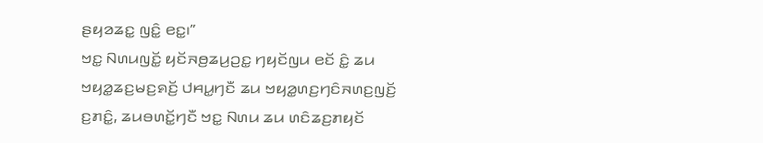ꤔꤟꤤꤘꤢ꤭ ꤜꤢꤨ꤭ ꤕꤢ꤭꤯”
ꤠꤢ꤭ ꤡꤛꤣꤜꤢꤩ꤭ ꤟꤢꤩꤏꤥ꤬ꤘꤣ꤬ꤑꤢ꤭ ꤚꤟꤢꤩꤜꤣ ꤕꤢꤩ ꤢꤨ꤭ ꤘꤣ ꤠꤟꤤ꤭ꤘꤢ꤬ꤗꤢ꤬ꤎꤢꤩ꤬ ꤓꤌꤣ꤭ꤚꤢꤪ ꤘꤣ ꤠꤟꤤ꤭ꤛꤢ꤬ꤚꤢꤨꤏꤛꤢ꤬ꤜꤢꤩ꤬ ꤢ꤬ꤊꤢꤨ꤭, ꤘꤣꤋꤛꤢꤩ꤭ꤚꤢꤪ ꤠꤢ꤭ ꤡꤛꤣ ꤘꤣ ꤛꤢꤨꤘꤢ꤬ꤊꤟꤢꤩ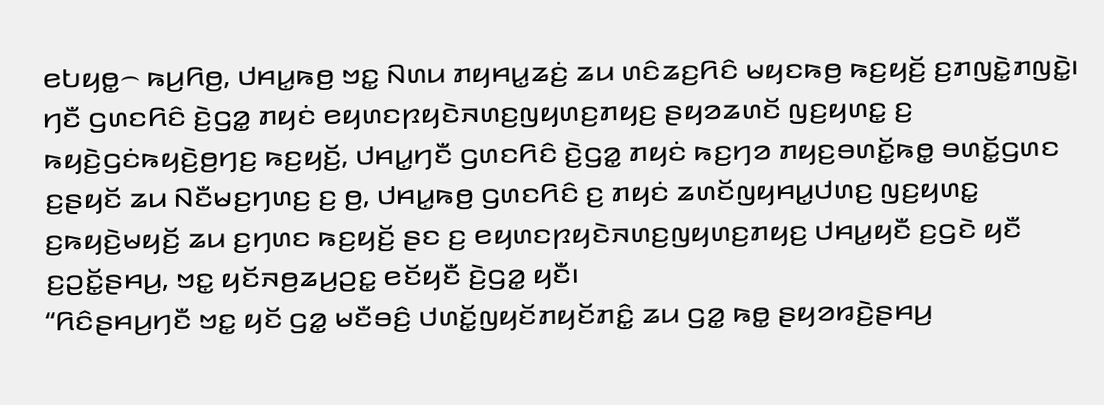ꤕꤝꤟꤥ꤭꤮ ꤒꤣ꤬ꤖꤥ꤬, ꤓꤌꤣ꤭ꤒꤥ꤬ ꤠꤢ꤭ ꤡꤛꤣ ꤊꤟꤌꤣ꤭ꤘꤢꤦ꤬ ꤘꤣ ꤛꤢꤨꤘꤢ꤬ꤖꤢꤨ ꤗꤟꤢꤒꤥ꤬ ꤒꤢ꤬ꤟꤢꤩ꤬ ꤢ꤬ꤊꤜꤢꤧ꤭ꤊꤜꤢꤧ꤭꤯ ꤚꤢꤪ ꤞꤛꤢꤖꤢꤨ ꤢꤧ꤬ꤞꤤ꤭ ꤊꤟꤢꤦ ꤕꤟꤛꤢꤐꤟꤢꤧꤏꤛꤢ꤬ꤜꤟꤛꤢ꤬ꤊꤟꤢ꤬ ꤔꤟꤤꤘꤛꤢꤩ ꤜꤢ꤬ꤟꤛꤢ꤭ ꤢ꤬ ꤒꤟꤢꤧ꤬ꤞꤢꤦꤒꤟꤢꤧ꤬ꤥ꤬ꤚꤢ꤬ ꤒꤢ꤬ꤟꤢꤩ꤬, ꤓꤌꤣ꤭ꤚꤢꤪ ꤞꤛꤢꤖꤢꤨ ꤢꤧ꤬ꤞꤤ꤭ ꤊꤟꤢꤦ ꤒꤢ꤬ꤚꤤ ꤊꤟꤢ꤬ꤋꤛꤢꤩ꤭ꤒꤥ꤭ ꤋꤛꤢꤩ꤭ꤞꤛꤢ ꤢ꤬ꤔꤟꤢꤩ ꤘꤣ ꤡꤢꤪꤗꤢ꤬ꤚꤛꤢ꤬ ꤢ꤬ ꤥ꤬, ꤓꤌꤣ꤭ꤒꤥ꤬ ꤞꤛꤢꤖꤢꤨ ꤢ꤬ ꤊꤟꤢꤦ ꤘꤛꤢꤩꤜꤟꤌꤣ꤭ꤓꤛꤢ꤬ ꤜꤢ꤬ꤟꤛꤢ꤭ ꤢ꤬ꤒꤟꤢꤧ꤬ꤗꤟꤢꤩ꤬ ꤘꤣ ꤢ꤬ꤚꤛꤢ ꤒꤢ꤬ꤟꤢꤩ꤬ ꤔꤢ ꤢ꤬ ꤕꤟꤛꤢꤐꤟꤢꤧꤏꤛꤢ꤬ꤜꤟꤛꤢ꤬ꤊꤟꤢ꤬ ꤓꤌꤣ꤭ꤟꤢꤪ ꤢ꤬ꤞꤢꤧ ꤟꤢꤪ ꤢ꤬ꤑꤢꤩ꤭ꤔꤌꤣ꤬, ꤠꤢ꤭ ꤟꤢꤩꤏꤥ꤬ꤘꤣ꤬ꤑꤢ꤭ ꤕꤢꤩꤟꤢꤪ ꤢꤧ꤬ꤞꤤ꤭ ꤟꤢꤪ꤯
“ꤖꤢꤨꤔꤌꤣ꤬ꤚꤢꤪ ꤠꤢ꤭ ꤟꤢꤩ ꤞꤤ꤭ ꤗꤢꤪꤋꤢꤨ꤬ ꤓꤛꤢꤩ꤭ꤜꤟꤢꤩꤊꤟꤢꤩꤊꤢꤨ꤭ ꤘꤣ ꤞꤤ꤭ ꤒꤥ꤭ ꤔꤟꤤꤙꤢꤧ꤬ꤔꤌꤣ꤬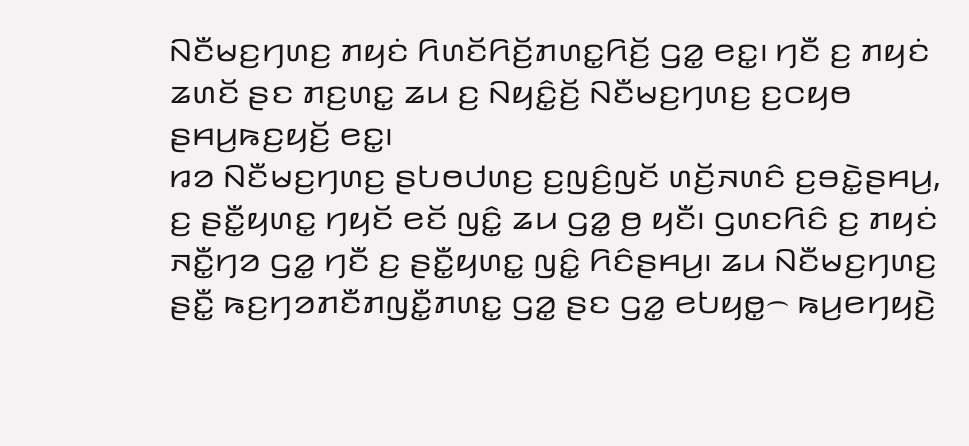ꤡꤢꤪꤗꤢ꤬ꤚꤛꤢ꤬ ꤊꤟꤢꤦ ꤖꤛꤢꤩꤖꤢꤩ꤬ꤊꤛꤢ꤭ꤖꤢꤩ꤬ ꤞꤤ꤭ ꤕꤢ꤭꤯ ꤚꤢꤪ ꤢ꤬ ꤊꤟꤢꤦ ꤘꤛꤢꤩ ꤔꤢ ꤊꤢ꤬ꤛꤢ꤭ ꤘꤣ ꤢ꤬ ꤡꤟꤢꤨ꤭ꤢꤩ꤬ ꤡꤢꤪꤗꤢ꤬ꤚꤛꤢ꤬ ꤢ꤬ꤍꤟꤥ ꤔꤌꤣ꤬ꤒꤢ꤬ꤟꤢꤩ꤬ ꤕꤢ꤭꤯
ꤙꤤ ꤡꤢꤪꤗꤢ꤬ꤚꤛꤢ꤬ ꤔꤝꤥꤓꤛꤢ꤬ ꤢ꤬ꤜꤢꤨ꤬ꤜꤢꤩ ꤛꤢꤩ꤬ꤏꤛꤢꤨ ꤢ꤬ꤋꤢꤧ꤭ꤔꤌꤣ꤬, ꤢ꤬ ꤔꤢꤪ꤭ꤟꤛꤢ꤭ ꤚꤟꤢꤩ ꤕꤢꤩ ꤜꤢꤨ꤭ ꤘꤣ ꤞꤤ꤭ ꤥ꤬ ꤟꤢꤪ꤯ ꤞꤛꤢꤖꤢꤨ ꤢ꤬ ꤊꤟꤢꤦ ꤏꤢꤪ꤭ꤚꤤ ꤞꤤ꤭ ꤚꤢꤪ ꤢ꤬ ꤔꤢꤪ꤭ꤟꤛꤢ꤭ ꤜꤢꤨ꤭ ꤖꤢꤨꤔꤌꤣ꤬꤯ ꤘꤣ ꤡꤢꤪꤗꤢ꤬ꤚꤛꤢ꤬ ꤔꤢꤪ꤭ ꤒꤢ꤬ꤚꤤꤊꤢꤪꤊꤜꤢꤪ꤭ꤊꤛꤢ꤭ ꤞꤤ꤭ ꤔꤢ ꤞꤤ꤭ ꤕꤝꤟꤥ꤭꤮ ꤒꤣ꤬ꤕꤚꤟꤢꤧ꤬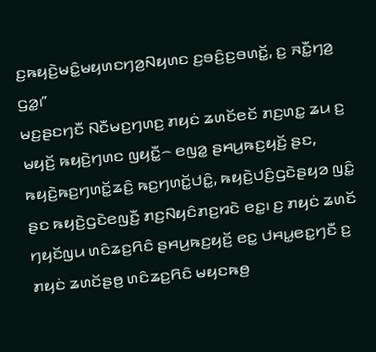ꤢ꤬ꤒꤟꤢꤧ꤬ꤗꤢꤨ꤭ꤗꤟꤛꤢꤚꤤ꤬ꤡꤟꤛꤢ ꤢ꤬ꤋꤢꤨ꤬ꤢ꤬ꤋꤛꤢꤩ꤭, ꤢ꤬ ꤏꤢꤪ꤭ꤚꤤ꤬ ꤞꤤ꤭꤯”
ꤗꤢ꤬ꤔꤢꤚꤢꤪ ꤡꤢꤪꤗꤢ꤬ꤚꤛꤢ꤬ ꤊꤟꤢꤦ ꤘꤛꤢꤩꤕꤢꤩ ꤊꤢ꤬ꤛꤢ꤭ ꤘꤣ ꤢ꤬ ꤗꤟꤢꤩ꤬ ꤒꤟꤢꤧ꤬ꤚꤛꤢ ꤜꤟꤢꤪ꤭꤮ ꤕꤜꤤ꤭ ꤔꤌꤣ꤬ꤒꤢ꤬ꤟꤢꤩ꤬ ꤔꤢ, ꤒꤟꤢꤧ꤬ꤒꤢ꤬ꤚꤛꤢꤩ꤭ꤘꤢꤨ꤬ ꤒꤢ꤬ꤚꤛꤢꤩ꤭ꤓꤢꤨ꤭, ꤒꤟꤢꤧ꤬ꤓꤢꤨ꤬ꤞꤢꤧꤔꤟꤤ ꤜꤢꤨ꤭ ꤔꤢ ꤒꤟꤢꤧ꤬ꤞꤢꤧꤕꤜꤢꤪ꤬ ꤊꤢ꤬ꤡꤟꤢꤨꤊꤢ꤬ꤙꤢꤧ ꤕꤢ꤭꤯ ꤢ꤬ ꤊꤟꤢꤦ ꤘꤛꤢꤩ ꤚꤟꤢꤩꤜꤣ ꤛꤢꤨꤘꤢ꤬ꤖꤢꤨ ꤔꤌꤣ꤬ꤒꤢ꤬ꤟꤢꤩ꤬ ꤕꤢ꤭ ꤓꤌꤣ꤭ꤕꤢ꤭ꤚꤢꤪ ꤢ꤬ ꤊꤟꤢꤦ ꤘꤛꤢꤩꤔꤥ꤬ ꤛꤢꤨꤘꤢ꤬ꤖꤢꤨ ꤗꤟꤢꤒꤥ꤬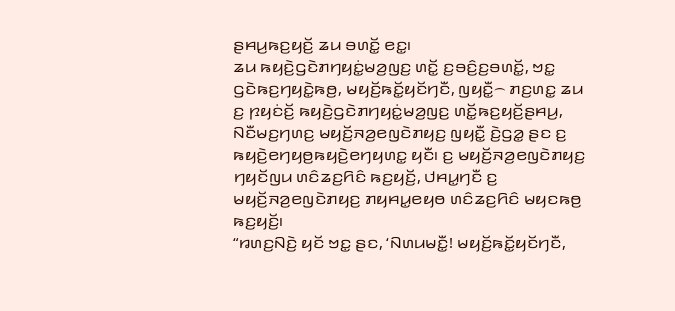ꤔꤌꤣ꤬ꤒꤢ꤬ꤟꤢꤩ꤬ ꤘꤣ ꤋꤛꤢꤩ꤭ ꤕꤢ꤭꤯
ꤘꤣ ꤒꤟꤢꤧ꤬ꤞꤢꤧꤊꤚꤟꤢꤦ꤭ꤗꤤ꤬ꤜꤢ꤬ ꤛꤢꤩ꤭ ꤢ꤬ꤋꤢꤨ꤬ꤢ꤬ꤋꤛꤢꤩ꤭, ꤠꤢ꤭ ꤞꤢꤧꤒꤢ꤬ꤚꤟꤢꤧ꤭ꤒꤥ꤬, ꤗꤟꤢꤩ꤬ꤒꤢꤩ꤭ꤟꤢꤩꤚꤢꤪ, ꤜꤟꤢꤪ꤭꤮ ꤊꤢ꤬ꤛꤢ꤭ ꤘꤣ ꤢ꤬ ꤐꤟꤢꤦꤢꤩ꤬ ꤒꤟꤢꤧ꤬ꤞꤢꤧꤊꤚꤟꤢꤦ꤭ꤗꤤ꤬ꤜꤢ꤬ ꤛꤢꤩ꤭ꤒꤢ꤬ꤟꤢꤩ꤬ꤔꤌꤣ꤬, ꤡꤢꤪꤗꤢ꤬ꤚꤛꤢ꤬ ꤗꤟꤢꤩ꤬ꤏꤤ꤬ꤕꤜꤢꤧꤊꤟꤢ꤬ ꤜꤟꤢꤪ꤭ ꤢꤧ꤬ꤞꤤ꤭ ꤔꤢ ꤢ꤬ ꤒꤟꤢꤧ꤬ꤕꤚꤟꤥ꤬ꤒꤟꤢꤧ꤬ꤕꤚꤟꤛꤢ꤭ ꤟꤢꤪ꤯ ꤢ꤬ ꤗꤟꤢꤩ꤬ꤏꤤ꤬ꤕꤜꤢꤧꤊꤟꤢ꤬ ꤚꤟꤢꤩꤜꤣ ꤛꤢꤨꤘꤢ꤬ꤖꤢꤨ ꤒꤢ꤬ꤟꤢꤩ꤬, ꤓꤌꤣ꤭ꤚꤢꤪ ꤢ꤬ ꤗꤟꤢꤩ꤬ꤏꤤ꤬ꤕꤜꤢꤧꤊꤟꤢ꤬ ꤊꤟꤌꤣ꤭ꤕꤟꤥ ꤛꤢꤨꤘꤢ꤬ꤖꤢꤨ ꤗꤟꤢꤒꤥ꤬ ꤒꤢ꤬ꤟꤢꤩ꤬꤯
“ꤙꤛꤢ꤬ꤡꤢꤧ꤬ ꤟꤢꤩ ꤠꤢ꤭ ꤔꤢ, ‘ꤡꤛꤣꤗꤢꤪ꤭! ꤗꤟꤢꤩ꤬ꤒꤢꤩ꤭ꤟꤢꤩꤚꤢꤪ,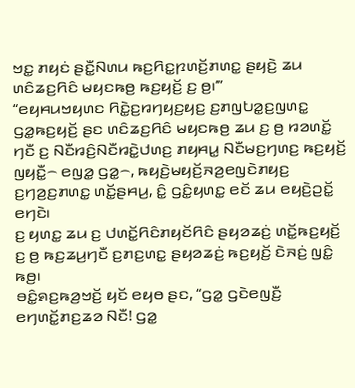ꤠꤢ꤭ ꤊꤟꤢꤦ ꤔꤢꤪ꤭ꤡꤛꤣ ꤒꤢ꤬ꤖꤢ꤭ꤐꤛꤢꤩ꤬ꤊꤛꤢ꤭ ꤔꤟꤢꤧ꤬ ꤘꤣ ꤛꤢꤨꤘꤢ꤬ꤖꤢꤨ ꤗꤟꤢꤒꤥ꤬ ꤒꤢ꤬ꤟꤢꤩ꤬ ꤢ꤬ ꤥ꤬꤯’”
“ꤕꤟꤌꤣꤠꤟꤛꤢ ꤖꤢꤧ꤭ꤢ꤬ꤙꤚꤟꤢ꤬ꤟꤢ꤬ ꤢ꤬ꤊꤜꤝꤤ꤭ꤢ꤬ꤜꤛꤢ꤭ ꤞꤤ꤭ꤒꤢ꤬ꤟꤢꤩ꤬ ꤔꤢ ꤛꤢꤨꤘꤢ꤬ꤖꤢꤨ ꤗꤟꤢꤒꤥ꤬ ꤘꤣ ꤢ꤬ ꤥ꤬ ꤙꤤꤛꤢꤩ꤭ ꤚꤢꤪ ꤢ꤬ ꤡꤢꤪꤙꤢꤨ꤬ꤡꤢꤪꤙꤢꤧ꤭ꤓꤛꤢ꤬ ꤊꤟꤌꤣ꤭ ꤡꤢꤪꤗꤢ꤬ꤚꤛꤢ꤬ ꤒꤢ꤬ꤟꤢꤩ꤬ ꤜꤟꤢꤪ꤭꤮ ꤕꤜꤤ꤭ ꤞꤤ꤭꤮, ꤒꤟꤢꤧ꤬ꤗꤟꤢꤩ꤬ꤏꤤ꤬ꤕꤜꤢꤧꤊꤟꤢ꤬ ꤢ꤬ꤚꤤ꤬ꤢ꤬ꤊꤛꤢ꤭ ꤛꤢꤩ꤭ꤔꤌꤣ꤬, ꤢꤨ꤭ ꤞꤢꤨ꤭ꤟꤛꤢ꤭ ꤕꤢꤩ ꤘꤣ ꤕꤟꤢꤧ꤬ꤑꤢꤩ꤭ ꤕꤚꤢꤧ꤯
ꤢ꤬ ꤟꤛꤢ꤭ ꤘꤣ ꤢ꤬ ꤓꤛꤢꤩ꤭ꤖꤢꤨꤊꤟꤢꤩꤖꤢꤨ ꤔꤟꤤꤘꤢꤦ꤬ ꤛꤢꤩ꤭ꤒꤢ꤬ꤟꤢꤩ꤬ ꤢ꤬ ꤥ꤬ ꤒꤢ꤬ꤘꤣ꤬ꤚꤢꤪ ꤢ꤬ꤊꤢ꤬ꤛꤢ꤭ ꤔꤟꤤꤘꤢꤦ꤬ ꤒꤢ꤬ꤟꤢꤩ꤬ ꤢꤧꤏꤢꤦ꤬ ꤜꤢꤨ꤭ ꤒꤥ꤬꤯
ꤋꤢꤨ꤭ꤎꤢ꤬ꤒꤤ꤬ꤠꤢꤩ꤬ ꤟꤢꤩ ꤕꤟꤥ ꤔꤢ, “ꤞꤤ꤭ ꤞꤢꤧꤕꤜꤢꤪ꤬ ꤕꤚꤛꤢꤩ꤭ꤊꤢ꤬ꤘꤤ ꤡꤢꤪ! ꤞꤤ꤭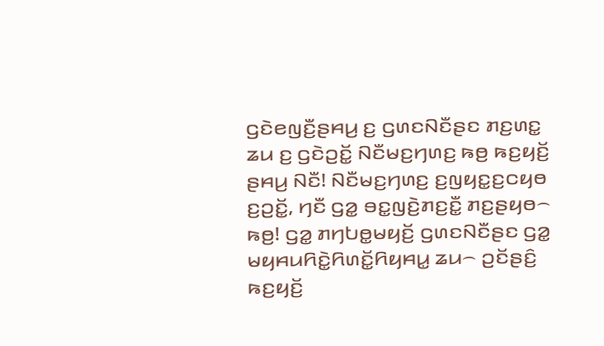ꤞꤢꤧꤕꤜꤢꤪ꤬ꤔꤌꤣ꤬ ꤢ꤬ ꤞꤛꤢꤡꤢꤪꤔꤢ ꤊꤢ꤬ꤛꤢ꤭ ꤘꤣ ꤢ꤬ ꤞꤢꤧꤑꤢꤩ꤭ ꤡꤢꤪꤗꤢ꤬ꤚꤛꤢ꤬ ꤒꤥ꤬ ꤒꤢ꤬ꤟꤢꤩ꤬ ꤔꤌꤣ꤬ ꤡꤢꤪ! ꤡꤢꤪꤗꤢ꤬ꤚꤛꤢ꤬ ꤢ꤬ꤜꤟꤢ꤭ꤢ꤬ꤍꤟꤥ ꤢ꤬ꤑꤢꤩ꤭, ꤚꤢꤪ ꤞꤤ꤭ ꤋꤢ꤭ꤜꤢꤧ꤬ꤊꤢ꤬ꤢꤪ꤭ ꤊꤢ꤬ꤔꤟꤥ꤮ ꤒꤥ꤬! ꤞꤤ꤭ ꤊꤚꤝꤥ꤭ꤗꤟꤢꤩ꤬ ꤞꤛꤢꤡꤢꤪꤔꤢ ꤞꤤ꤭ ꤗꤟꤌꤣꤖꤢꤧ꤭ꤖꤛꤢꤩ꤭ꤖꤟꤌꤣ꤭ ꤘꤣ꤮ ꤑꤢꤩꤔꤢꤨ꤬ ꤒꤢ꤬ꤟꤢꤩ꤬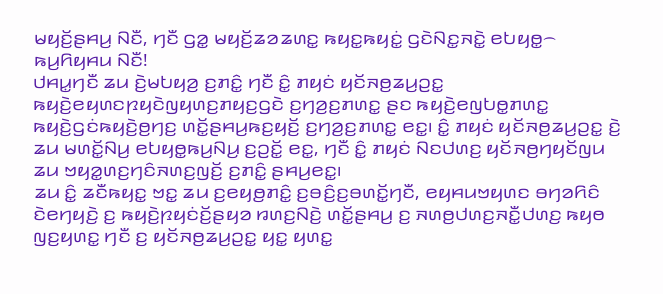ꤗꤟꤢꤩ꤬ꤔꤌꤣ꤬ ꤡꤢꤪ, ꤚꤢꤪ ꤞꤤ꤭ ꤗꤟꤢꤩ꤬ꤘꤤꤘꤛꤢ꤭ ꤒꤟꤢ꤭ꤒꤟꤢꤦ꤭ ꤞꤢꤧꤡꤢ꤭ꤏꤢꤧ꤭ ꤕꤝꤟꤥ꤭꤮ ꤒꤣ꤬ꤖꤟꤌꤣ ꤡꤢꤪ!
ꤓꤌꤣ꤭ꤚꤢꤪ ꤘꤣ ꤢꤧ꤬ꤗꤝꤟꤤ꤬ ꤢ꤬ꤊꤢꤨ꤭ ꤚꤢꤪ ꤢꤨ꤭ ꤊꤟꤢꤦ ꤟꤢꤩꤏꤥ꤬ꤘꤣ꤬ꤑꤢ꤭ ꤒꤟꤢꤧ꤬ꤕꤟꤛꤢꤐꤟꤢꤧꤜꤟꤛꤢ꤬ꤊꤟꤢ꤬ꤞꤢꤧ ꤢ꤬ꤚꤤ꤬ꤢ꤬ꤊꤛꤢ꤭ ꤔꤢ ꤒꤟꤢꤧ꤬ꤕꤜꤝꤥ꤭ꤊꤛꤢ꤭ ꤒꤟꤢꤧ꤬ꤞꤢꤦꤒꤟꤢꤧ꤬ꤥ꤬ꤚꤢ꤬ ꤛꤢꤩ꤭ꤔꤌꤣ꤬ꤒꤢ꤬ꤟꤢꤩ꤬ ꤢ꤬ꤚꤤ꤬ꤢ꤬ꤊꤛꤢ꤭ ꤕꤢ꤭꤯ ꤢꤨ꤭ ꤊꤟꤢꤦ ꤟꤢꤩꤏꤥ꤬ꤘꤣ꤬ꤑꤢ꤭ ꤢꤧ꤬ ꤘꤣ ꤗꤛꤢꤩ꤭ꤡꤣ꤬ ꤕꤝꤟꤥ꤭ꤒꤣ꤬ꤡꤣ꤬ ꤢ꤬ꤑꤢꤩ꤭ ꤕꤢ꤭, ꤚꤢꤪ ꤢꤨ꤭ ꤊꤟꤢꤦ ꤡꤢꤓꤛꤢ꤬ ꤟꤢꤩꤏꤥ꤬ꤚꤟꤢꤩꤜꤣ ꤘꤣ ꤠꤟꤤ꤭ꤛꤢ꤬ꤚꤢꤨꤏꤛꤢ꤬ꤜꤢꤩ꤬ ꤢ꤬ꤊꤢꤨ꤭ ꤔꤌꤣ꤬ꤕꤢ꤭꤯
ꤘꤣ ꤢꤨ꤭ ꤘꤢꤪꤒꤟꤢ꤭ ꤠꤢ꤭ ꤘꤣ ꤢ꤬ꤕꤟꤥ꤬ꤊꤢꤨ꤭ ꤢ꤬ꤋꤢꤨ꤬ꤢ꤬ꤋꤛꤢꤩ꤭ꤚꤢꤪ, ꤕꤟꤌꤣꤠꤟꤛꤢ ꤋꤚꤤꤖꤢꤨ ꤢꤧꤕꤚꤟꤢꤧ꤬ ꤢ꤬ ꤒꤟꤢꤧ꤬ꤐꤟꤢꤦꤢꤩ꤬ꤔꤟꤤ ꤙꤛꤢ꤬ꤡꤢꤧ꤬ ꤛꤢꤩ꤭ꤔꤌꤣ꤬ ꤢ꤬ ꤏꤛꤥ꤬ꤓꤛꤢ꤬ꤏꤢꤪ꤭ꤓꤛꤢ꤬ ꤒꤟꤥ ꤜꤢ꤬ꤟꤛꤢ꤭ ꤚꤢꤪ ꤢ꤬ ꤟꤢꤩꤏꤥ꤬ꤘꤣ꤬ꤑꤢ꤭ ꤟꤢ꤭ ꤟꤛꤢ꤭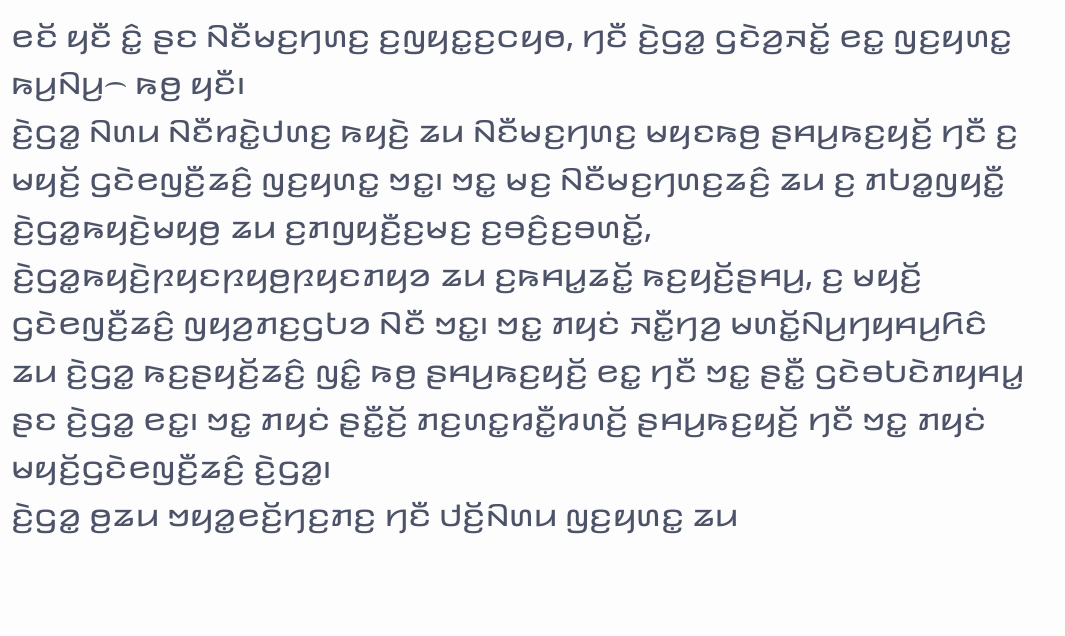ꤕꤢꤩ ꤟꤢꤪ ꤢꤨ꤭ ꤔꤢ ꤡꤢꤪꤗꤢ꤬ꤚꤛꤢ꤬ ꤢ꤬ꤜꤟꤢ꤭ꤢ꤬ꤍꤟꤥ, ꤚꤢꤪ ꤢꤧ꤬ꤞꤤ꤭ ꤞꤢꤧꤤ꤬ꤏꤢꤩ꤭ ꤕꤢ꤭ ꤜꤢ꤬ꤟꤛꤢ꤭ ꤒꤣ꤬ꤡꤣ꤬꤮ ꤒꤥ꤬ ꤟꤢꤪ꤯
ꤢꤧ꤬ꤞꤤ꤭ ꤡꤛꤣ ꤡꤢꤪꤙꤢꤧ꤭ꤓꤛꤢ꤬ ꤒꤟꤢꤧ꤬ ꤘꤣ ꤡꤢꤪꤗꤢ꤬ꤚꤛꤢ꤬ ꤗꤟꤢꤒꤥ꤬ ꤔꤌꤣ꤬ꤒꤢ꤬ꤟꤢꤩ꤬ ꤚꤢꤪ ꤢ꤬ ꤗꤟꤢꤩ꤬ ꤞꤢꤧꤕꤜꤢꤪ꤬ꤘꤢꤨ꤬ ꤜꤢ꤬ꤟꤛꤢ꤭ ꤠꤢ꤭꤯ ꤠꤢ꤭ ꤗꤢ꤬ ꤡꤢꤪꤗꤢ꤬ꤚꤛꤢ꤬ꤘꤢꤨ꤬ ꤘꤣ ꤢ꤬ ꤊꤝꤤ꤭ꤜꤟꤢꤪ꤭ ꤢꤧ꤬ꤞꤤ꤭ꤒꤟꤢꤧ꤬ꤗꤟꤥ꤬ ꤘꤣ ꤢ꤬ꤊꤜꤟꤢꤪ꤬ꤢ꤬ꤗꤢ꤬ ꤢ꤬ꤋꤢꤨ꤬ꤢ꤬ꤋꤛꤢꤩ꤭, ꤢꤧ꤬ꤞꤤ꤭ꤒꤟꤢꤧ꤬ꤐꤟꤢꤐꤟꤥ꤬ꤐꤟꤢꤊꤟꤤ ꤘꤣ ꤢ꤬ꤒꤌꤣ꤭ꤘꤢꤩ꤭ ꤒꤢ꤬ꤟꤢꤩ꤬ꤔꤌꤣ꤬, ꤢ꤬ ꤗꤟꤢꤩ꤬ ꤞꤢꤧꤕꤜꤢꤪ꤬ꤘꤢꤨ꤬ ꤜꤟꤤ꤬ꤊꤢ꤬ꤞꤝꤤ ꤡꤢꤪ ꤠꤢ꤭꤯ ꤠꤢ꤭ ꤊꤟꤢꤦ ꤏꤢꤪ꤭ꤚꤤ꤬ ꤗꤛꤢꤩ꤭ꤡꤣ꤬ꤚꤟꤌꤣ꤬ꤖꤢꤨ ꤘꤣ ꤢꤧ꤬ꤞꤤ꤭ ꤒꤢ꤬ꤔꤟꤢꤩ꤬ꤘꤢꤨ꤬ ꤜꤢꤨ꤭ ꤒꤥ꤬ ꤔꤌꤣ꤬ꤒꤢ꤬ꤟꤢꤩ꤬ ꤕꤢ꤭ ꤚꤢꤪ ꤠꤢ꤭ ꤔꤢꤪ꤭ ꤞꤢꤧꤋꤝꤢꤧꤊꤟꤌꤣ꤭ ꤔꤢ ꤢꤧ꤬ꤞꤤ꤭ ꤕꤢ꤭꤯ ꤠꤢ꤭ ꤊꤟꤢꤦ ꤔꤢꤪ꤭ꤢꤩ꤬ ꤊꤢ꤬ꤛꤢ꤭ꤙꤢꤪ꤭ꤙꤛꤢꤩ꤬ ꤔꤌꤣ꤬ꤒꤢ꤬ꤟꤢꤩ꤬ ꤚꤢꤪ ꤠꤢ꤭ ꤊꤟꤢꤦ ꤗꤟꤢꤩ꤬ꤞꤢꤧꤕꤜꤢꤪ꤬ꤘꤢꤨ꤬ ꤢꤧ꤬ꤞꤤ꤭꤯
ꤢꤧ꤬ꤞꤤ꤭ ꤥ꤬ꤘꤣ ꤠꤟꤤ꤭ꤕꤢꤩ꤬ꤚꤢ꤬ꤊꤢ꤬ ꤚꤢꤪ ꤓꤢꤩ꤬ꤡꤛꤣ ꤜꤢ꤬ꤟꤛꤢ꤭ ꤘꤣ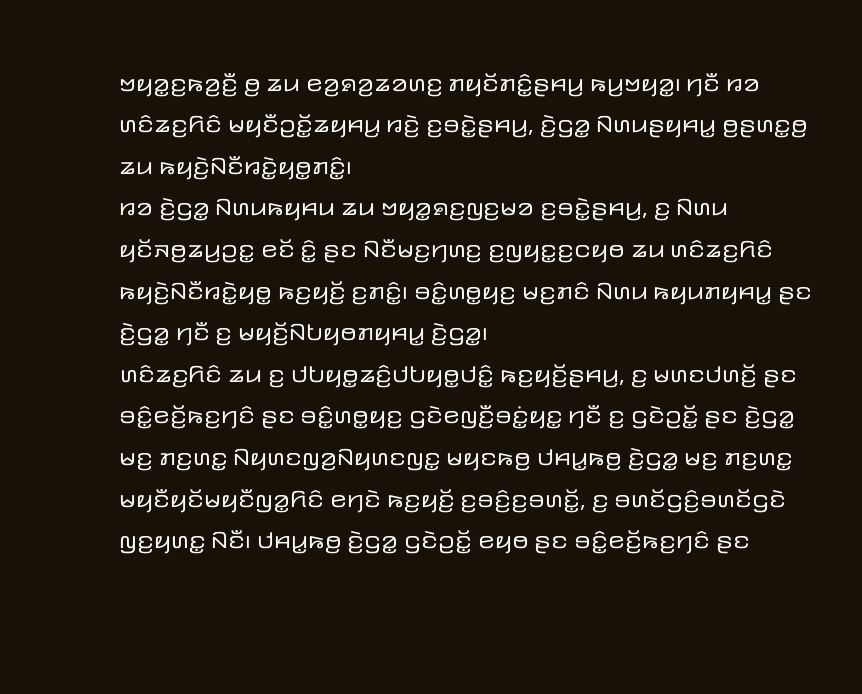ꤠꤟꤤ꤭ꤢ꤬ꤒꤤ꤬ꤢꤪ꤬ ꤥ꤬ ꤘꤣ ꤕꤤ꤬ꤎꤤ꤬ꤘꤤꤛꤢ꤬ ꤊꤟꤢꤩꤊꤢꤨ꤭ꤔꤌꤣ꤬ ꤒꤣ꤬ꤠꤟꤤ꤭꤯ ꤚꤢꤪ ꤙꤤ ꤛꤢꤨꤘꤢ꤬ꤖꤢꤨ ꤗꤟꤢꤪꤑꤢꤩ꤭ꤘꤟꤌꤣ꤬ ꤙꤢꤧ꤬ ꤢ꤬ꤋꤢꤧ꤭ꤔꤌꤣ꤬, ꤢꤧ꤬ꤞꤤ꤭ ꤡꤛꤣꤔꤟꤌꤣ꤭ ꤥ꤬ꤔꤛꤢ꤭ꤥ꤬ ꤘꤣ ꤒꤟꤢꤧ꤬ꤡꤢꤪꤙꤢꤧ꤭ꤟꤥ꤭ꤊꤢꤨ꤭꤯
ꤙꤤ ꤢꤧ꤬ꤞꤤ꤭ ꤡꤛꤣꤒꤟꤌꤣ ꤘꤣ ꤠꤟꤤ꤭ꤎꤢ꤬ꤜꤢ꤬ꤗꤤ ꤢ꤬ꤋꤢꤧ꤭ꤔꤌꤣ꤬, ꤢ꤬ ꤡꤛꤣ ꤟꤢꤩꤏꤥ꤬ꤘꤣ꤬ꤑꤢ꤭ ꤕꤢꤩ ꤢꤨ꤭ ꤔꤢ ꤡꤢꤪꤗꤢ꤬ꤚꤛꤢ꤬ ꤢ꤬ꤜꤟꤢ꤭ꤢ꤬ꤍꤟꤥ ꤘꤣ ꤛꤢꤨꤘꤢ꤬ꤖꤢꤨ ꤒꤟꤢꤧ꤬ꤡꤢꤪꤙꤢꤧ꤭ꤟꤥ꤭ ꤒꤢ꤬ꤟꤢꤩ꤬ ꤢ꤬ꤊꤢꤨ꤭꤯ ꤋꤢꤨ꤭ꤛꤥ꤭ꤟꤢ꤬ ꤗꤢ꤬ꤊꤢꤨ ꤡꤛꤣ ꤒꤟꤣꤊꤟꤌꤣ꤭ ꤔꤢ ꤢꤧ꤬ꤞꤤ꤭ ꤚꤢꤪ ꤢ꤬ ꤗꤟꤢꤩ꤬ꤡꤝꤟꤥꤊꤟꤌꤣ꤭ ꤢꤧ꤬ꤞꤤ꤭꤯
ꤛꤢꤨꤘꤢ꤬ꤖꤢꤨ ꤘꤣ ꤢ꤬ ꤓꤝꤟꤥ꤭ꤘꤢꤨ꤬ꤓꤝꤟꤥ꤭ꤓꤢꤨ꤭ ꤒꤢ꤬ꤟꤢꤩ꤬ꤔꤌꤣ꤬, ꤢ꤬ ꤗꤛꤢꤓꤛꤢꤩ꤬ ꤔꤢ ꤋꤢꤨ꤭ꤕꤢꤩ꤬ꤒꤢ꤬ꤚꤢꤨ ꤔꤢ ꤋꤢꤨ꤭ꤛꤥ꤭ꤟꤢ꤬ ꤞꤢꤧꤕꤜꤢꤪ꤬ꤋꤢꤦ꤭ꤟꤢ꤭ ꤚꤢꤪ ꤢ꤬ ꤞꤢꤧꤑꤢꤩ꤭ ꤔꤢ ꤢꤧ꤬ꤞꤤ꤭ ꤗꤢ꤬ ꤊꤢ꤬ꤛꤢ꤭ ꤡꤟꤛꤢꤜꤤ꤬ꤡꤟꤛꤢꤜꤢ꤭ ꤗꤟꤢꤒꤥ꤬ ꤓꤌꤣ꤭ꤒꤥ꤬ ꤢꤧ꤬ꤞꤤ꤭ ꤗꤢ꤬ ꤊꤢ꤬ꤛꤢ꤭ ꤗꤟꤢꤪꤟꤢꤩꤗꤟꤢꤪꤜꤤ꤭ꤖꤢꤨ ꤕꤚꤢꤧ ꤒꤢ꤬ꤟꤢꤩ꤬ ꤢ꤬ꤋꤢꤨ꤬ꤢ꤬ꤋꤛꤢꤩ꤭, ꤢ꤬ ꤋꤛꤢꤩꤞꤢꤨ꤬ꤋꤛꤢꤩꤞꤢꤧ ꤜꤢ꤬ꤟꤛꤢ꤭ ꤡꤢꤪ꤯ ꤓꤌꤣ꤭ꤒꤥ꤬ ꤢꤧ꤬ꤞꤤ꤭ ꤞꤢꤧꤑꤢꤩ꤭ ꤕꤟꤥ ꤔꤢ ꤋꤢꤨ꤭ꤕꤢꤩ꤬ꤒꤢ꤬ꤚꤢꤨ ꤔꤢ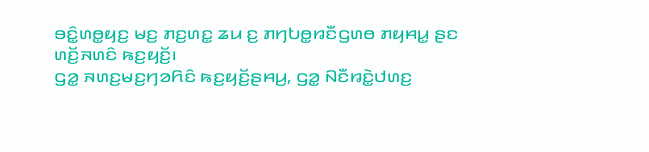ꤋꤢꤨ꤭ꤛꤥ꤭ꤟꤢ꤬ ꤗꤢ꤬ ꤊꤢ꤬ꤛꤢ꤭ ꤘꤣ ꤢ꤬ ꤊꤚꤝꤥ꤭ꤙꤢꤪꤞꤛꤥ ꤊꤟꤌꤣ꤭ ꤔꤢ ꤛꤢꤩ꤬ꤏꤛꤢꤨ ꤒꤢ꤬ꤟꤢꤩ꤬꤯
ꤞꤤ꤭ ꤏꤛꤢ꤬ꤗꤢ꤬ꤚꤤꤖꤢꤨ ꤒꤢ꤬ꤟꤢꤩ꤬ꤔꤌꤣ꤬, ꤞꤤ꤭ ꤡꤢꤪꤙꤢꤧ꤭ꤓꤛꤢ꤬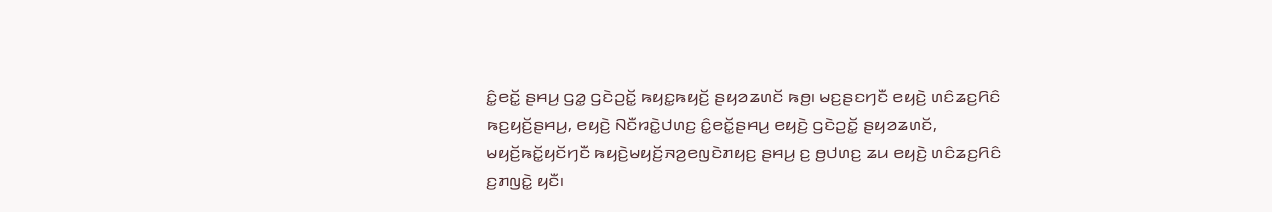ꤢꤨ꤭ꤕꤢꤩ꤭ ꤔꤌꤣ꤬ ꤞꤤ꤭ ꤞꤢꤧꤑꤢꤩ꤭ ꤒꤟꤢ꤭ꤒꤟꤢꤩ꤬ ꤔꤟꤤꤘꤛꤢꤩ ꤒꤥ꤬꤯ ꤗꤢ꤬ꤔꤢꤚꤢꤪ ꤕꤟꤢꤧ꤬ ꤛꤢꤨꤘꤢ꤬ꤖꤢꤨ ꤒꤢ꤬ꤟꤢꤩ꤬ꤔꤌꤣ꤬, ꤕꤟꤢꤧ꤬ ꤡꤢꤪꤙꤢꤧ꤭ꤓꤛꤢ꤬ ꤢꤨ꤭ꤕꤢꤩ꤭ꤔꤌꤣ꤬ ꤕꤟꤢꤧ꤬ ꤞꤢꤧꤑꤢꤩ꤭ ꤔꤟꤤꤘꤛꤢꤩ, ꤗꤟꤢꤩ꤬ꤒꤢꤩ꤭ꤟꤢꤩꤚꤢꤪ ꤒꤟꤢꤧ꤬ꤗꤟꤢꤩ꤬ꤏꤤ꤬ꤕꤜꤢꤧꤊꤟꤢ꤬ ꤔꤌꤣ꤬ ꤢ꤬ ꤥ꤬ꤓꤛꤢ꤬ ꤘꤣ ꤕꤟꤢꤧ꤬ ꤛꤢꤨꤘꤢ꤬ꤖꤢꤨ ꤢ꤬ꤊꤜꤢꤧ꤭ ꤟꤢꤪ꤯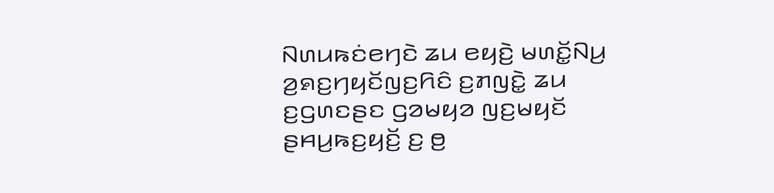ꤡꤛꤣꤒꤢꤦꤕꤚꤢꤧ ꤘꤣ ꤕꤟꤢꤧ꤬ ꤗꤛꤢꤩ꤭ꤡꤣ꤬ ꤤ꤬ꤎꤢ꤬ꤚꤟꤢꤩꤜꤢ꤬ꤖꤢꤨ ꤢ꤬ꤊꤜꤢꤧ꤭ ꤘꤣ ꤢ꤬ꤞꤛꤢꤔꤢ ꤞꤤꤗꤟꤤ ꤜꤢ꤬ꤗꤟꤢꤩ ꤔꤌꤣ꤬ꤒꤢ꤬ꤟꤢꤩ꤬ ꤢ꤬ ꤥ꤬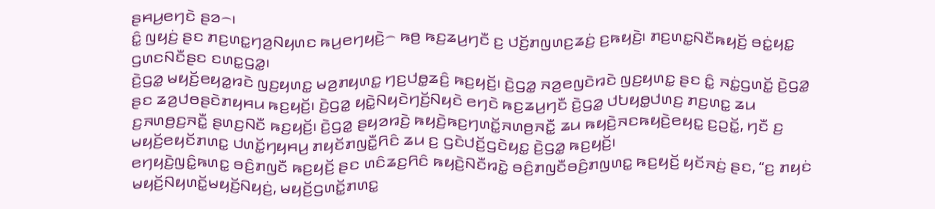ꤔꤌꤣ꤬ꤕꤚꤢꤧ ꤔꤤ꤮꤯
ꤢꤨ꤭ ꤜꤟꤢꤦ꤬ ꤔꤢ ꤊꤢ꤬ꤛꤢ꤭ꤚꤤ꤬ꤡꤟꤛꤢ ꤒꤣ꤬ꤕꤚꤟꤢꤧ꤬꤮ ꤒꤥ꤬ ꤒꤢ꤬ꤘꤣ꤬ꤚꤢꤪ ꤢ꤬ ꤓꤢꤩ꤬ꤊꤜꤛꤢ꤬ꤘꤢꤦ꤬ ꤢ꤬ꤒꤟꤢꤧ꤬꤯ ꤊꤢ꤬ꤛꤢ꤭ꤡꤢꤪꤒꤟꤢꤩ꤬ ꤋꤢꤦ꤭ꤟꤢ꤭ ꤞꤛꤢꤡꤢꤪꤔꤢ ꤢꤛꤢ꤭ꤞꤤ꤭꤯
ꤢꤧ꤬ꤞꤤ꤭ ꤗꤟꤢꤩ꤬ꤕꤟꤤ꤭ꤙꤢꤧ ꤜꤢ꤬ꤟꤛꤢ꤭ ꤗꤤ꤬ꤊꤟꤛꤢ꤭ ꤚꤢ꤬ꤓꤥ꤭ꤘꤢꤨ꤬ ꤒꤢ꤬ꤟꤢꤩ꤬꤯ ꤢꤧ꤬ꤞꤤ꤭ ꤏꤤ꤬ꤕꤜꤢꤧꤙꤢꤧ ꤜꤢ꤬ꤟꤛꤢ꤭ ꤔꤢ ꤢꤨ꤭ ꤏꤢꤦ꤭ꤞꤛꤢꤩ꤭ ꤢꤧ꤬ꤞꤤ꤭ ꤔꤢ ꤘꤤ꤬ꤓꤥꤔꤢꤧꤊꤟꤌꤣ ꤒꤢ꤬ꤟꤢꤩ꤬꤯ ꤢꤧ꤬ꤞꤤ꤭ ꤟꤢꤧ꤭ꤡꤟꤢꤧꤚꤢꤩ꤬ꤡꤟꤢꤧ ꤕꤚꤢꤧ ꤒꤢ꤬ꤘꤣ꤬ꤚꤢꤪ ꤢꤧ꤬ꤞꤤ꤭ ꤓꤝꤟꤥ꤭ꤓꤛꤢ꤬ ꤊꤢ꤬ꤛꤢ꤭ ꤘꤣ ꤢ꤬ꤏꤛꤥ꤬ꤢ꤬ꤏꤢꤪ꤭ ꤔꤛꤢ꤬ꤡꤢꤪ ꤒꤢ꤬ꤟꤢꤩ꤬꤯ ꤢꤧ꤬ꤞꤤ꤭ ꤔꤟꤤꤙꤢꤧ꤬ ꤒꤟꤢꤧ꤬ꤒꤢ꤬ꤚꤛꤢꤩ꤭ꤏꤛꤥ꤬ꤏꤢꤪ꤭ ꤘꤣ ꤒꤟꤢꤧ꤬ꤏꤢꤒꤟꤢꤧ꤬ꤕꤟꤢ꤭ ꤢ꤬ꤑꤢꤩ꤭, ꤚꤢꤪ ꤢ꤬ ꤗꤟꤢꤩ꤬ꤕꤟꤢꤩꤊꤛꤢ꤭ ꤓꤛꤢꤩ꤭ꤚꤟꤌꤣ꤬ ꤊꤟꤢꤩꤊꤜꤢꤪ꤭ꤖꤢꤨ ꤘꤣ ꤢ꤬ ꤞꤢꤧꤓꤢꤩ꤬ꤞꤢꤧꤟꤢ꤭ ꤢꤧ꤬ꤞꤤ꤭ ꤒꤢ꤬ꤟꤢꤩ꤬꤯
ꤕꤚꤟꤢꤧ꤬ꤜꤢꤨ꤭ꤒꤛꤢ꤭ ꤋꤢꤨ꤬ꤊꤜꤢꤪ ꤒꤢ꤬ꤟꤢꤩ꤬ ꤔꤢ ꤛꤢꤨꤘꤢ꤬ꤖꤢꤨ ꤒꤟꤢꤧ꤬ꤡꤢꤪꤙꤢꤧ꤭ ꤋꤢꤨ꤬ꤊꤜꤢꤪꤋꤢꤨ꤬ꤊꤜꤛꤢ꤭ ꤒꤢ꤬ꤟꤢꤩ꤬ ꤟꤢꤩꤏꤢꤦ꤬ ꤔꤢ, “ꤢ꤬ ꤊꤟꤢꤦ ꤗꤟꤢꤩ꤬ꤡꤟꤛꤢꤩ꤭ꤗꤟꤢꤩ꤬ꤡꤟꤢꤦ꤬, ꤗꤟꤢꤩ꤬ꤞꤛꤢꤩ꤭ꤊꤛꤢ꤭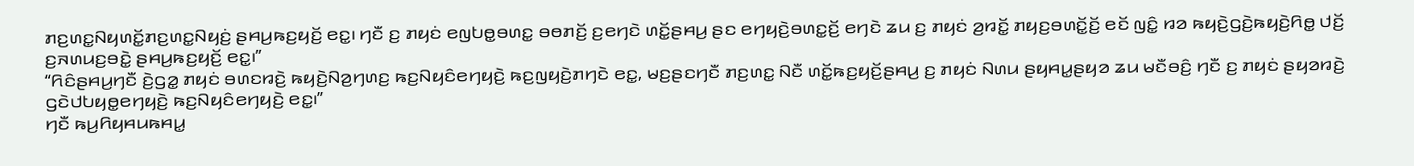ꤊꤢ꤬ꤛꤢ꤭ꤡꤟꤛꤢꤩ꤭ꤊꤢ꤬ꤛꤢ꤭ꤡꤟꤢꤦ꤬ ꤔꤌꤣ꤬ꤒꤢ꤬ꤟꤢꤩ꤬ ꤕꤢ꤭꤯ ꤚꤢꤪ ꤢ꤬ ꤊꤟꤢꤦ ꤕꤜꤝꤥ꤭ꤋꤛꤢ꤭ ꤋꤥꤊꤢꤩ꤬ ꤢ꤬ꤕꤚꤢꤧ ꤛꤢꤩ꤭ꤔꤌꤣ꤬ ꤔꤢ ꤕꤚꤟꤢꤧ꤬ꤋꤛꤢ꤭ꤢꤩ꤬ ꤕꤚꤢꤧ ꤘꤣ ꤢ꤬ ꤊꤟꤢꤦ ꤤ꤬ꤙꤢꤩ꤭ ꤊꤟꤢ꤬ꤋꤛꤢꤩ꤭ꤢꤩ꤬ ꤕꤢꤩ ꤜꤢꤨ꤭ ꤙꤤ ꤒꤟꤢꤧ꤬ꤞꤢꤧ꤬ꤒꤟꤢꤧ꤬ꤖꤥ꤭ ꤓꤢꤩ꤬ ꤢ꤬ꤏꤛꤣꤢ꤬ꤋꤢꤧ꤭ ꤔꤌꤣ꤬ꤒꤢ꤬ꤟꤢꤩ꤬ ꤕꤢ꤭꤯”
“ꤖꤢꤨꤔꤌꤣ꤬ꤚꤢꤪ ꤢꤧ꤬ꤞꤤ꤭ ꤊꤟꤢꤦ ꤋꤛꤢꤙꤢꤧ꤬ ꤒꤟꤢꤧ꤬ꤡꤤ꤬ꤚꤛꤢ꤬ ꤒꤢ꤬ꤡꤟꤢꤨꤕꤚꤟꤢꤧ꤬ ꤒꤢ꤬ꤜꤟꤢꤧ꤬ꤊꤚꤢꤧ ꤕꤢ꤭, ꤗꤢ꤬ꤔꤢꤚꤢꤪ ꤊꤢ꤬ꤛꤢ꤭ ꤡꤢꤪ ꤛꤢꤩ꤭ꤒꤢ꤬ꤟꤢꤩ꤬ꤔꤌꤣ꤬ ꤢ꤬ ꤊꤟꤢꤦ ꤡꤛꤣ ꤔꤟꤌꤣ꤭ꤔꤟꤤ ꤘꤣ ꤗꤢꤪꤋꤢꤨ꤬ ꤚꤢꤪ ꤢ꤬ ꤊꤟꤢꤦ ꤔꤟꤤꤙꤢꤧ꤬ ꤞꤢꤧꤓꤝꤟꤥ꤭ꤕꤚꤟꤢꤧ꤬ ꤒꤢ꤬ꤡꤟꤢꤨꤕꤚꤟꤢꤧ꤬ ꤕꤢ꤭꤯”
ꤚꤢꤪ ꤒꤣ꤬ꤖꤟꤌꤣꤒꤌꤣ꤭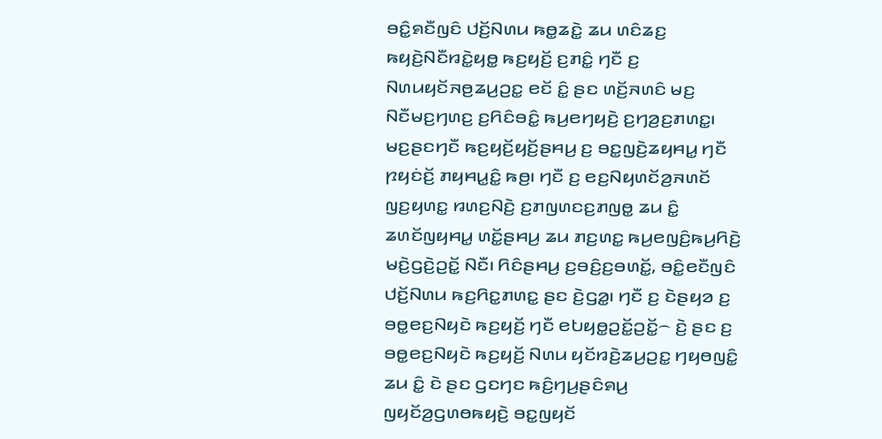ꤋꤢꤨ꤭ꤎꤢꤪꤜꤢꤨ ꤓꤢꤩ꤬ꤡꤛꤣ ꤒꤥ꤭ꤘꤢꤧ꤭ ꤘꤣ ꤛꤢꤨꤘꤢ꤬ ꤒꤟꤢꤧ꤬ꤡꤢꤪꤙꤢꤧ꤭ꤟꤥ꤭ ꤒꤢ꤬ꤟꤢꤩ꤬ ꤢ꤬ꤊꤢꤨ꤭ ꤚꤢꤪ ꤢ꤬ ꤡꤛꤣꤟꤢꤩꤏꤥ꤬ꤘꤣ꤬ꤑꤢ꤭ ꤕꤢꤩ ꤢꤨ꤭ ꤔꤢ ꤛꤢꤩ꤬ꤏꤛꤢꤨ ꤗꤢ꤬ ꤡꤢꤪꤗꤢ꤬ꤚꤛꤢ꤬ ꤢ꤬ꤖꤢꤨꤋꤢꤨ꤭ ꤒꤣ꤬ꤕꤚꤟꤢꤧ꤬ ꤢ꤬ꤚꤤ꤬ꤢ꤬ꤊꤛꤢ꤭꤯
ꤗꤢ꤬ꤔꤢꤚꤢꤪ ꤒꤢ꤬ꤟꤢꤩ꤬ꤟꤢꤩ꤬ꤔꤌꤣ꤬ ꤢ꤬ ꤋꤢ꤭ꤜꤢꤧ꤬ꤘꤟꤌꤣ꤭ ꤚꤢꤪ ꤐꤟꤢꤦꤢꤩ꤬ ꤊꤟꤌꤣ꤭ꤢꤨ꤭ ꤒꤥ꤬꤯ ꤚꤢꤪ ꤢ꤬ ꤕꤢ꤬ꤡꤟꤛꤢꤩꤤ꤬ꤏꤛꤢꤩ ꤜꤢ꤬ꤟꤛꤢ꤭ ꤙꤛꤢ꤬ꤡꤢꤧ꤬ ꤢ꤬ꤊꤜꤛꤢꤢ꤬ꤊꤜꤥ꤭ ꤘꤣ ꤢꤨ꤭ ꤘꤛꤢꤩꤜꤟꤌꤣ꤭ ꤛꤢꤩ꤭ꤔꤌꤣ꤬ ꤘꤣ ꤊꤢ꤬ꤛꤢ꤭ ꤒꤣ꤬ꤕꤜꤢꤨ꤬ꤒꤣ꤬ꤖꤢꤧ꤬ ꤗꤢꤧ꤬ꤞꤢꤧ꤬ꤑꤢꤩ꤭ ꤡꤢꤪ꤯ ꤖꤢꤨꤔꤌꤣ꤬ ꤢ꤬ꤋꤢꤨ꤬ꤢ꤬ꤋꤛꤢꤩ꤭, ꤋꤢꤨ꤭ꤕꤢꤪꤜꤢꤨ ꤓꤢꤩ꤬ꤡꤛꤣ ꤒꤢ꤬ꤖꤢ꤭ꤊꤛꤢ꤭ ꤔꤢ ꤢꤧ꤬ꤞꤤ꤭꤯ ꤚꤢꤪ ꤢ꤬ ꤢꤧꤔꤟꤤ ꤢ꤬ ꤋꤥ꤭ꤕꤢ꤬ꤡꤟꤢꤧ ꤒꤢ꤬ꤟꤢꤩ꤬ ꤚꤢꤪ ꤕꤝꤟꤥ꤭ꤑꤢꤩ꤭ꤑꤢꤩ꤭꤮ ꤢꤧ꤬ ꤔꤢ ꤢ꤬ ꤋꤥ꤭ꤕꤢ꤬ꤡꤟꤢꤧ ꤒꤢ꤬ꤟꤢꤩ꤬ ꤡꤛꤣ ꤟꤢꤩꤙꤢꤧ꤬ꤘꤣ꤬ꤑꤢ꤭ ꤚꤟꤥꤜꤢꤨ꤭ ꤘꤣ ꤢꤨ꤭ ꤢꤧ ꤔꤢ ꤞꤢꤚꤢ ꤒꤢꤨ꤬ꤚꤣ꤬ꤔꤢꤨꤎꤣ꤬ ꤜꤟꤢꤩꤤ꤬ꤞꤛꤥꤒꤟꤢꤧ꤬ ꤋꤢ꤭ꤜꤟꤢꤩ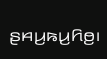ꤔꤌꤣ꤬ꤒꤣ꤬ꤖꤥ꤬꤯